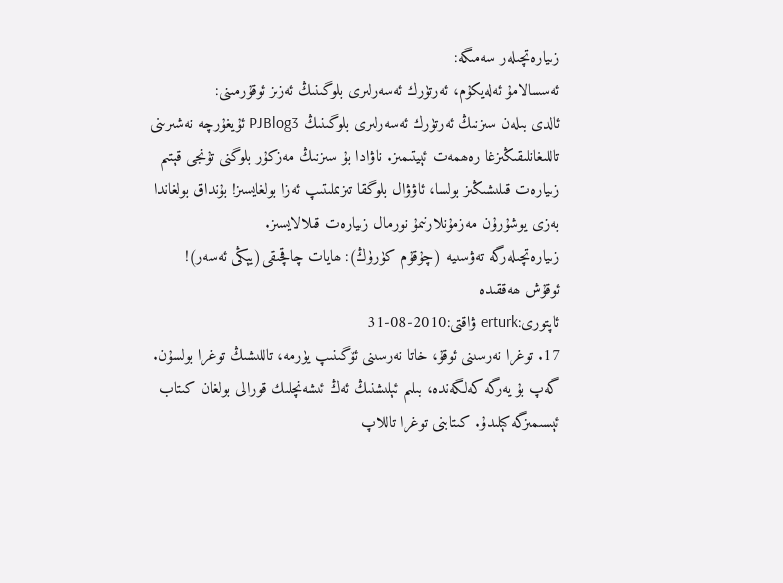زىيارەتچىلەر سەمىگە:
ئەسسالامۇ ئەلەيكۇم، ئەرتۈرك ئەسەرلىرى بلوگىنىڭ ئەزىز ئوقۇرمىنى:
ئالدى بىلەن سىزنىڭ ئەرتۈرك ئەسەرلىرى بلوگىنىڭ PJBlog3 ئۇيغۇرچە نەشىرىنى تاللىغانلىقىڭىزغا رەھمەت ئېيتىمىز. ناۋادا بۇ سىزنىڭ مەزكۇر بلوگنى تۇنجى قېتىم زىيارەت قىلىشىڭىز بولسا، ئاۋۋال بلوگقا تىزىملىتىپ ئەزا بولغايسىز! بۇنداق بولغاندا بەزى يوشۇرۇن مەزمۇنلارنىمۇ نورمال زىيارەت قىلالايسىز.
زىيارەتچىلەرگە تەۋسىيە (چۇقۇم كۈرۈڭ): ھايات چاقچىقى(يېڭى ئەسەر)!
ئوقۇش ھەققىدە
ئاپتورى:erturk ۋاقتى:2010-08-31
17. توغرا نەرسىنى ئوقۇ، خاتا نەرسىنى ئۆگىنىپ يۈرمە، تاللىشىڭ توغرا بولسۇن. گەپ بۇ يەرگە كەلگەندە، بىلىم ئېلىشنىڭ ئەڭ ئىشەنچلىك قورالى بولغان كىتاب ئېسىمىزگە كېلىدۇ. كىتابنى توغرا تاللاپ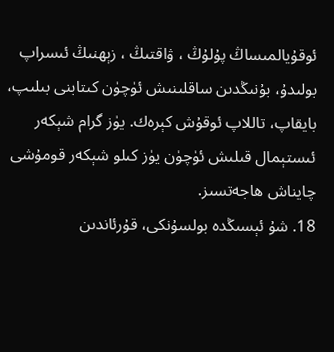ئوقۇيالمىساڭ پۇلۇڭ ، ۋاقتىڭ ، زېھنىڭ ئىسراپ بولىدۇ، بۇنىڭدىن ساقلىنىش ئۈچۈن كىتابنى بىلىپ، بايقاپ، تاللاپ ئوقۇش كېرەك. يۈز گرام شېكەر ئىستېمال قىلىش ئۈچۈن يۈز كىلو شېكەر قومۇشى چايناش ھاجەتسىز.
18. شۇ ئېسىڭدە بولسۇنكى، قۇرئاندىن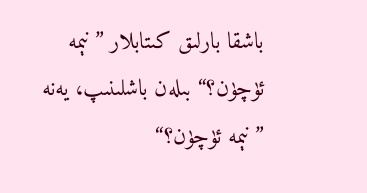باشقا بارلىق كىتابلار ”نېمە ئۈچۈن؟“ بىلەن باشلىنىپ، يەنە ”نېمە ئۈچۈن؟“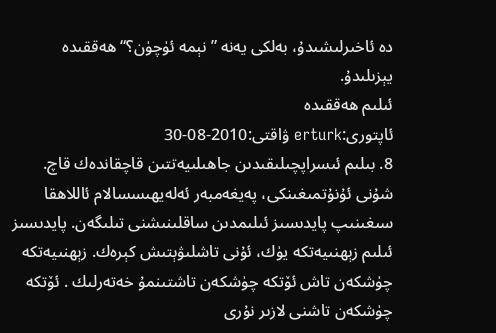دە ئاخىرلىشىدۇ، بەلكى يەنە ”نېمە ئۈچۈن؟“ ھەققىدە يېزىلىدۇ.
ئىلىم ھەققىدە
ئاپتورى:erturk ۋاقتى:2010-08-30
8. بىلىم ئىسراپچىلىقىدىن جاھىلىيەتتىن قاچقاندەك قاچ. شۇنى ئۇنۇتمىغىنكى، پەيغەمبەر ئەلەيھىسسالام ئاللاھقا سىغىنىپ پايدىسىز ئىلىمدىن ساقلىنىشنى تىلىگەن. پايدىسىز ئىلىم زېھنىيەتكە يۈك، ئۇنى تاشلىۋېتىش كېرەك. زېھنىيەتكە چۈشكەن تاش ئۆتكە چۈشكەن تاشتىنمۇ خەتەرلىك . ئۆتكە چۈشكەن تاشنى لازىر نۇرى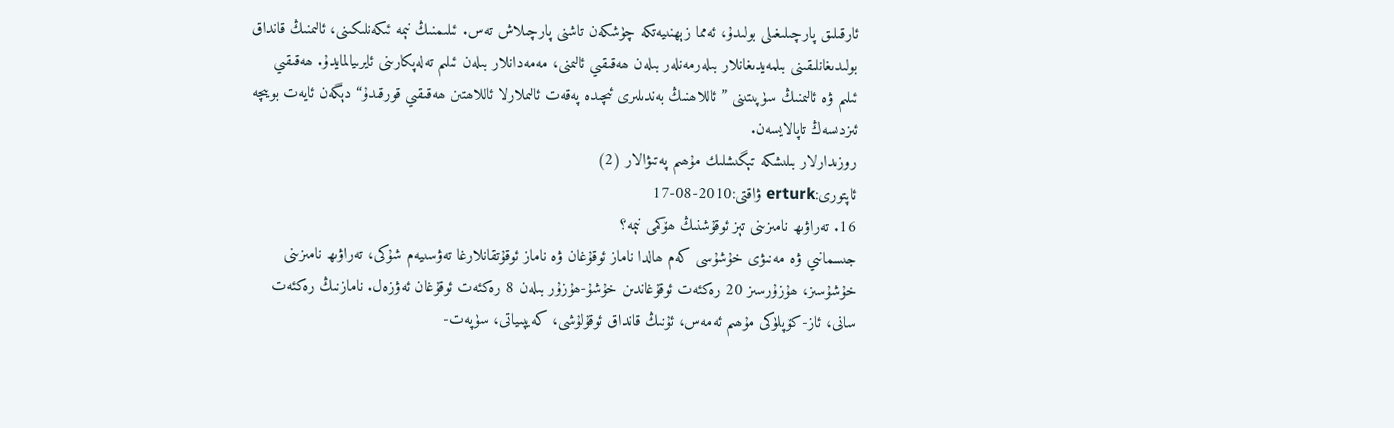ئارقىلىق پارچىلىغىلى بولىدۇ، ئەمما زېھنىيەتكە چۈشكەن تاشنى پارچىلاش تەس. ئىلىمنىڭ نېمە ئىكەنلىكىنى، ئالىمنىڭ قانداق بولىدىغانلىقىنى بىلمەيدىغانلار بىلەرمەنلەر بىلەن ھەقىقىي ئالىمنى، مەمەدانلار بىلەن ئىلىم تەلەپكارىنى ئايرىيالمايدۇ. ھەقىقىي ئىلىم ۋە ئالىمنىڭ سۈپىتىنى ” ئاللاھنىڭ بەندىلىرى ئىچىدە پەقەت ئالىملارلا ئاللاھتىن ھەقىقىي قورقىدۇ“ دېگەن ئايەت بويىچە ئىزدىسەڭ تاپالايسەن.
روزىدارلار بىلىشكە تېگىشلىك مۇھىم پەتىۋالار (2)
ئاپتورى:erturk ۋاقتى:2010-08-17
16. تەراۋىھ نامىزىنى تېز ئوقۇشنىڭ ھۆكمى نېمە؟
جىسمانىي ۋە مەنىۋى خۇشۇسى كەم ھالدا ناماز ئوقۇغان ۋە ناماز ئوقۇتقانلارغا تەۋسىيەم شۇكى، تەراۋىھ نامىزىنى خۇشۇسىز، ھۇزۇرسىز 20 رەكئەت ئوقۇغاندىن خۇشۇ-ھۇزۇر بىلەن 8 رەكئەت ئوقۇغان ئەۋزەل. نامازنىڭ رەكئەت سانى، ئاز-كۆپلۈكى مۇھىم ئەمەس، ئۇنىڭ قانداق ئوقۇلۇشى، كەيپىياتى، سۈپەت-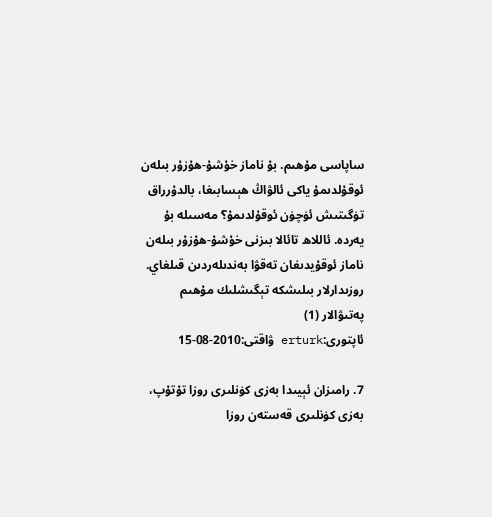ساپاسى مۇھىم. بۇ ناماز خۇشۇ-ھۇزۇر بىلەن ئوقۇلدىمۇ ياكى ئالۋاڭ ھېسابىغا، بالدۇرراق تۈگىتىش ئۈچۈن ئوقۇلدىمۇ؟ مەسىلە بۇ يەردە. ئاللاھ تائالا بىزنى خۇشۇ-ھۇزۇر بىلەن ناماز ئوقۇيدىغان تەقۋا بەندىلەردىن قىلغاي.
روزىدارلار بىلىشكە تېگىشلىك مۇھىم پەتىۋالار (1)
ئاپتورى:erturk ۋاقتى:2010-08-15

7. رامىزان ئېيىدا بەزى كۈنلىرى روزا تۇتۇپ، بەزى كۈنلىرى قەستەن روزا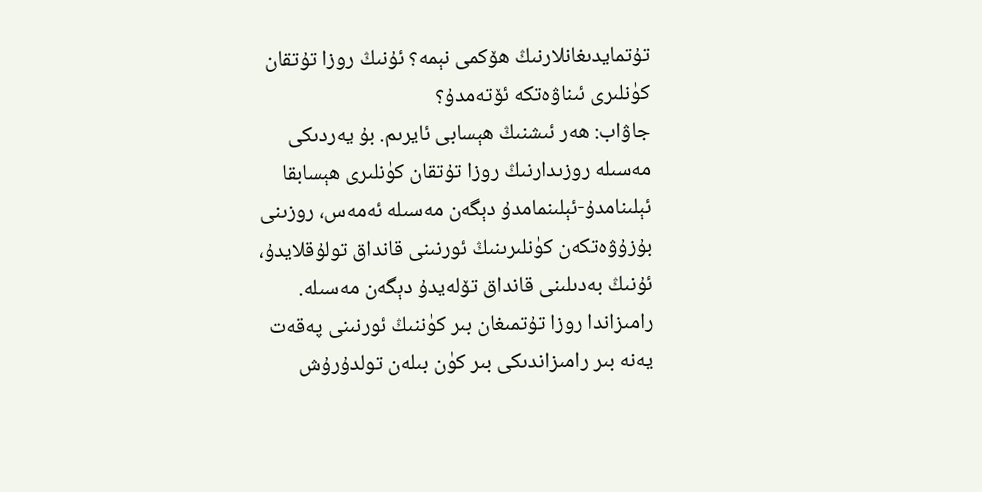تۇتمايدىغانلارنىڭ ھۆكمى نېمە؟ ئۇنىڭ روزا تۇتقان كۈنلىرى ئىناۋەتكە ئۆتەمدۇ؟
جاۋاب: ھەر ئىشنىڭ ھېسابى ئايرىم. بۇ يەردىكى مەسىلە روزىدارنىڭ روزا تۇتقان كۈنلىرى ھېسابقا ئېلىنامدۇ-ئېلىنمامدۇ دېگەن مەسىلە ئەمەس، روزىنى بۇزۇۋەتكەن كۈنلىرىنىڭ ئورنىنى قانداق تولۇقلايدۇ، ئۇنىڭ بەدىلىنى قانداق تۆلەيدۇ دېگەن مەسىلە. رامىزاندا روزا تۇتمىغان بىر كۈننىڭ ئورنىنى پەقەت يەنە بىر رامىزاندىكى بىر كۈن بىلەن تولدۇرۇش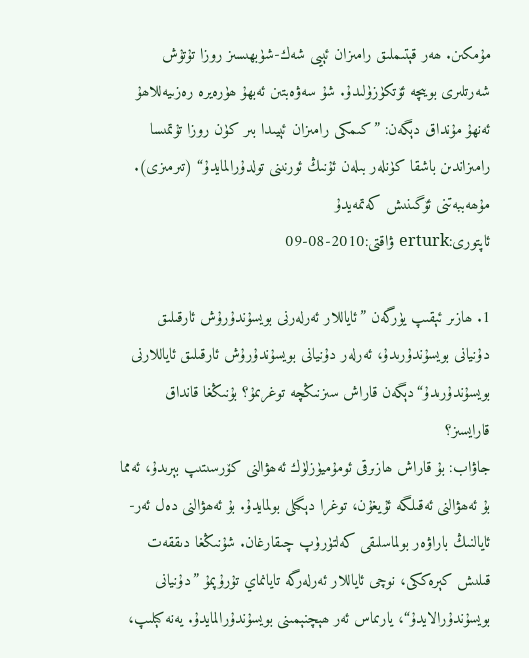مۇمكىن. ھەر قېتىملىق رامىزان ئېيى شەك-شۈبھىسىز روزا تۇتۇش شەرتلىرى بويىچە ئۆتكۈزۈلىدۇ. شۇ سەۋەبتىن ئەبھۇ ھۈرەيرە رەزىيەللاھۇ ئەنھۇ مۇنداق دېگەن: ”كىمكى رامىزان ئېيىدا بىر كۈن روزا تۇتمىسا رامىزاندىن باشقا كۈنلەر بىلەن ئۇنىڭ ئورنىنى تولدۇرالمايدۇ“ (تىرمىزى).
مۇھەببەتنى ئۆگىنىش كەتمەيدۇ
ئاپتورى:erturk ۋاقتى:2010-08-09

1. ھازىر ئېقىپ يۈرگەن ”ئاياللار ئەرلەرنى بويسۇندۇرۇش ئارقىلىق دۇنيانى بويسۇندۇرىدۇ، ئەرلەر دۇنيانى بويسۇندۇرۇش ئارقىلىق ئاياللارنى بويسۇندۇرىدۇ“دېگەن قاراش سىزنىڭچە توغرىمۇ؟ بۇنىڭغا قانداق قارايسىز؟
جاۋاب: بۇ قاراش ھازىرقى ئومۇميۈزلۈك ئەھۋالنى كۆرسىتىپ بېرىدۇ، ئەمما بۇ ئەھۋالنى ئەقىلگە ئۇيغۇن، توغرا دېگىلى بولمايدۇ. بۇ ئەھۋالنى دەل ئەر-ئايالنىڭ باراۋەر بولماسلىقى كەلتۈرۈپ چىقارغان. شۇنىڭغا دىققەت قىلىش كېرەككى، نوچى ئاياللار ئەرلەرگە تايانماي تۇرۇپمۇ ”دۇنيانى بويسۇندۇرالايدۇ“، يارىماس ئەر ھېچنېمىنى بويسۇندۇرالمايدۇ. يەنە كېلىپ،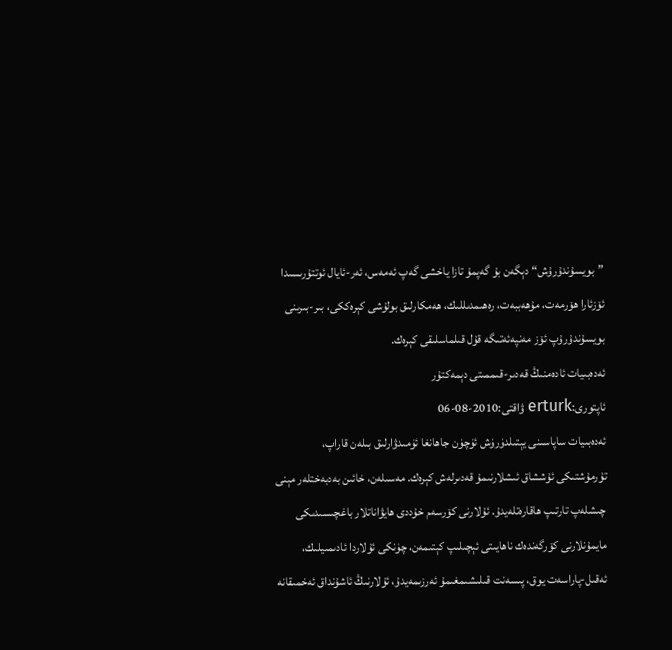”بويسۇندۇرۇش“ دېگەن بۇ گەپمۇ تازا ياخشى گەپ ئەمەس، ئەر-ئايال ئوتتۇرىسىدا ئۆزئارا ھۆرمەت، مۇھەببەت، رەھىمدىللىك، ھەمكارلىق بولۇشى كېرەككى، بىر-بىرىنى بويسۇندۇرۇپ ئۆز مەنپەئەتىگە قۇل قىلماسلىقى كېرەك.
ئەدەبىيات ئادەمنىڭ قەدىر-قىممىتى دېمەكتۇر
ئاپتورى:erturk ۋاقتى:2010-08-06
ئەدەبىيات ساپاسىنى يېتىلدۈرۈش ئۈچۈن جاھانغا ئۈمىدۋارلىق بىلەن قاراپ، تۇرمۇشتىكى ئۇششاق ئىشلارنىمۇ قەدىرلەش كېرەك. مەسىلەن، خائىن بەدبەختلەر مېنى چىشلەپ تارتىپ ھاقارەتلەيدۇ. ئۇلارنى كۆرسەم خۇددى ھايۋاناتلار باغچىسىدىكى مايمۇنلارنى كۆرگەندەك ناھايىتى ئېچىلىپ كېتىمەن، چۈنكى ئۇلاردا ئادىمىيلىك، ئەقىل-پاراسەت يوق، پىسەنت قىلىشىمغىمۇ ئەرزىمەيدۇ، ئۇلارنىڭ ئاشۇنداق ئەخمىقانە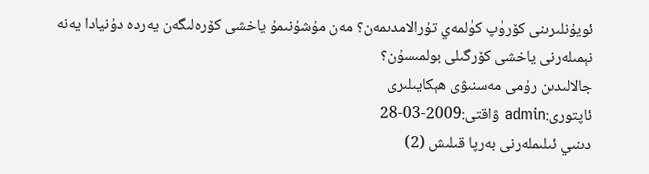ئويۇنلىرىنى كۆرۈپ كۈلمەي تۇرالامدىمەن؟ مەن مۇشۇنىمۇ ياخشى كۆرەلىگەن يەردە دۇنيادا يەنە نېمىلەرنى ياخشى كۆرگىلى بولمىسۇن؟
جالالىدىن رۇمى مەسنىۋى ھېكايىلىرى
ئاپتورى:admin ۋاقتى:2009-03-28
دىنىي ئىلىملەرنى بەرپا قىلىش (2)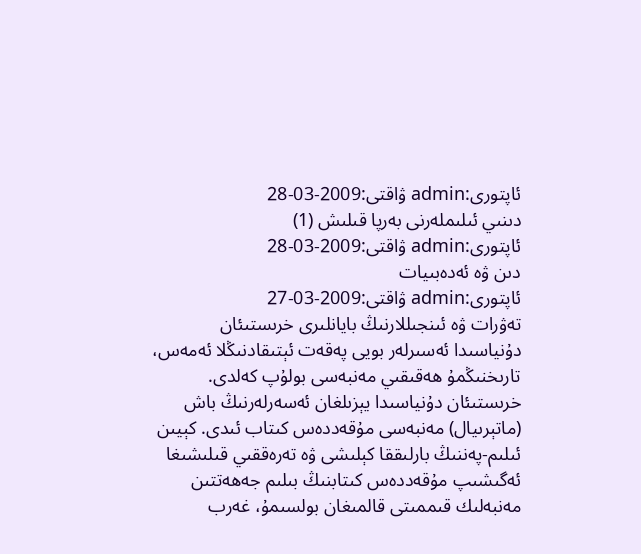ئاپتورى:admin ۋاقتى:2009-03-28
دىنىي ئىلىملەرنى بەرپا قىلىش (1)
ئاپتورى:admin ۋاقتى:2009-03-28
دىن ۋە ئەدەبىيات
ئاپتورى:admin ۋاقتى:2009-03-27
تەۋرات ۋە ئىنجىللارنىڭ بايانلىرى خرىستىئان دۇنياسىدا ئەسىرلەر بويى پەقەت ئېتىقادنىڭلا ئەمەس، تارىخنىڭمۇ ھەقىقىي مەنبەسى بولۇپ كەلدى. خرىستىئان دۇنياسىدا يېزىلغان ئەسەرلەرنىڭ باش (ماتېرىيال) مەنبەسى مۇقەددەس كىتاب ئىدى. كېيىن ئىلىم-پەننىڭ بارلىققا كېلىشى ۋە تەرەققىي قىلىشىغا ئەگىشىپ مۇقەددەس كىتابنىڭ بىلىم جەھەتتىن مەنبەلىك قىممىتى قالمىغان بولسىمۇ، غەرب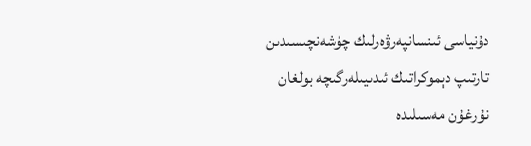دۇنياسى ئىنسانپەرۋەرلىك چۈشەنچىسىدىن تارتىپ دېموكراتىك ئىدىيىلەرگىچە بولغان نۇرغۇن مەسىلىدە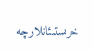خرىستىئانلارچە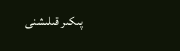پىكىر قىلىشنى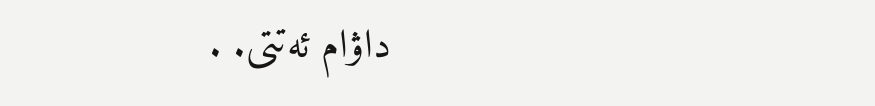داۋام ئەتتى. .